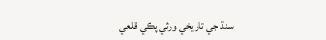سنڌ جي تاريخي ورثي پڪي قلعي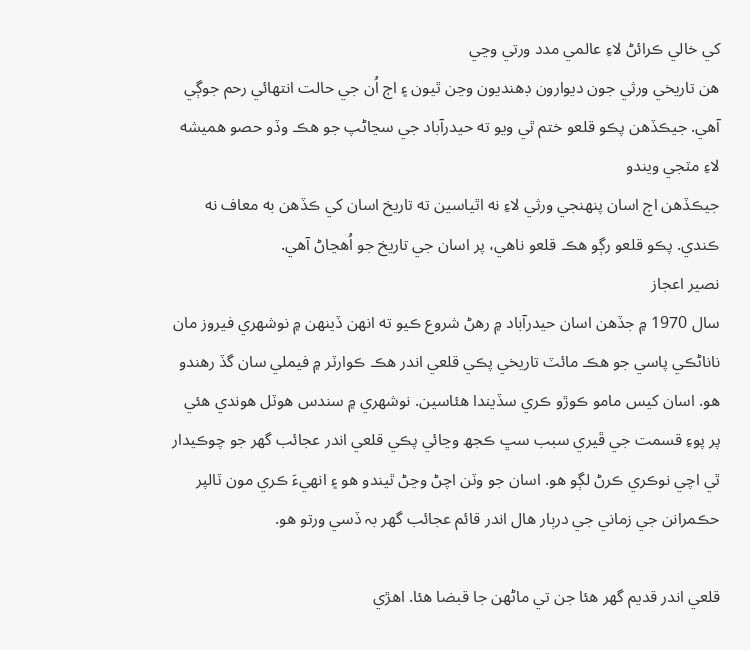کي خالي ڪرائڻ لاءِ عالمي مدد ورتي وڃي
ھن تاريخي ورثي جون ديوارون ڊهنديون وڃن ٿيون ۽ اڄ اُن جي حالت انتهائي رحم جوڳي آهي. جيڪڏهن پڪو قلعو ختم ٿي ويو ته حيدرآباد جي سڃاڻپ جو هڪ وڏو حصو هميشه لاءِ مٽجي ويندو
جيڪڏهن اڄ اسان پنهنجي ورثي لاءِ نه اٿياسين ته تاريخ اسان کي ڪڏهن به معاف نه ڪندي. پڪو قلعو رڳو هڪ قلعو ناهي، پر اسان جي تاريخ جو اُھڃاڻ آهي.
نصير اعجاز
سال 1970 ۾ جڏھن اسان حيدرآباد ۾ رھڻ شروع ڪيو ته انھن ڏينھن ۾ نوشھري فيروز مان ناناڻڪي پاسي جو ھڪ مائٽ تاريخي پڪي قلعي اندر ھڪ ڪوارٽر ۾ فيملي سان گڏ رھندو ھو. اسان کيس مامو ڪوڙو ڪري سڏيندا ھئاسين. نوشھري ۾ سندس ھوٽل ھوندي ھئي پر پوءِ قسمت جي ڦيري سبب سڀ ڪجھ وڃائي پڪي قلعي اندر عجائب گھر جو چوڪيدار ٿي اچي نوڪري ڪرڻ لڳو ھو. اسان جو وٽن اچڻ وڃڻ ٿيندو ھو ۽ انھيءَ ڪري مون ٽالپر حڪمرانن جي زماني جي درٻار ھال اندر قائم عجائب گھر بہ ڏسي ورتو هو.

قلعي اندر قديم گھر ھئا جن تي ماڻھن جا قبضا ھئا. اھڙي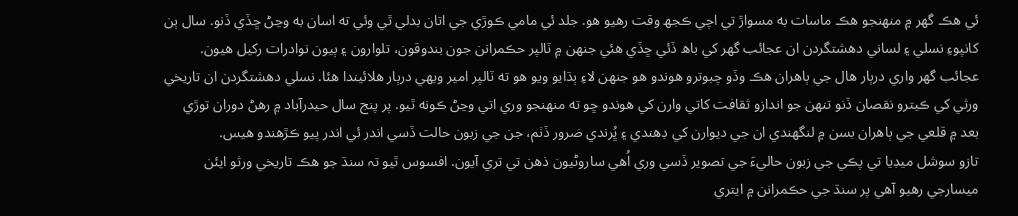ئي ھڪ گھر ۾ منھنجو ھڪ ماسات به مسواڙ تي اچي ڪجھ وقت رھيو ھو. جلد ئي مامي ڪوڙي جي اتان بدلي ٿي وئي ته اسان به وڃڻ ڇڏي ڏنو. سال ٻن کانپوءِ نسلي ۽ لساني دھشتگردن ان عجائب گھر کي باھ ڏئي ڇڏي ھئي جنھن ۾ ٽالپر حڪمرانن جون بندوقون، تلوارون ۽ ٻيون نوادرات رکيل ھيون. عجائب گھر واري درٻار ھال جي ٻاھران ھڪ وڏو چبوترو ھوندو ھو جنھن لاءِ ٻڌايو ويو ھو ته ٽالپر امير ويھي درٻار هلائيندا ھئا. نسلي دھشتگردن ان تاريخي ورثي کي ڪيترو نقصان ڏنو تنھن جو اندازو ثقافت کاتي وارن کي ھوندو ڇو ته منھنجو وري اتي وڃڻ ڪونه ٿيو. پر پنج سال حيدرآباد ۾ رھڻ دوران توڙي بعد ۾ قلعي جي ٻاھران بسن ۾ لنگھندي ان جي ديوارن کي ڊھندي ۽ ڀُرندي ضرور ڏٺم، جن جي زبون حالت ڏسي اندر ئي اندر پيو ڪڙھندو ھيس.
تازو سوشل ميڊيا تي پڪي جي زبون حاليءَ جي تصوير ڏسي وري اُھي ساروڻيون ذھن تي تري آيون. افسوس ٿيو تہ سنڌ جو ھڪ تاريخي ورثو ايئن ميسارجي رھيو آھي پر سنڌ جي حڪمرانن ۾ ايتري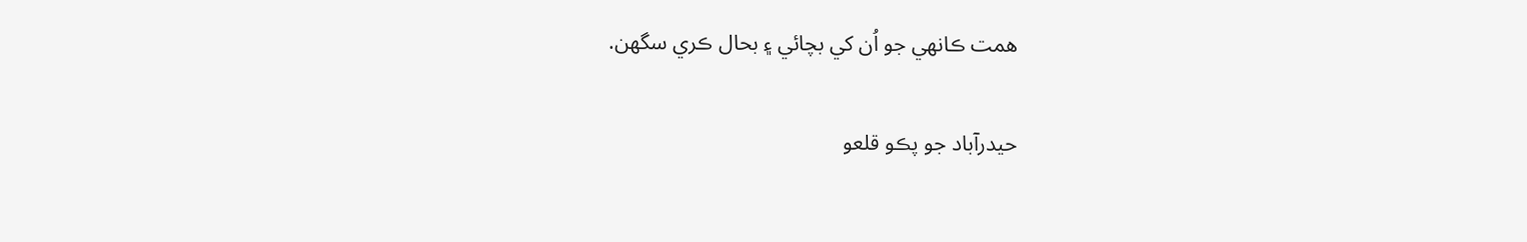ھمت ڪانھي جو اُن کي بچائي ۽ بحال ڪري سگھن.

حيدرآباد جو پڪو قلعو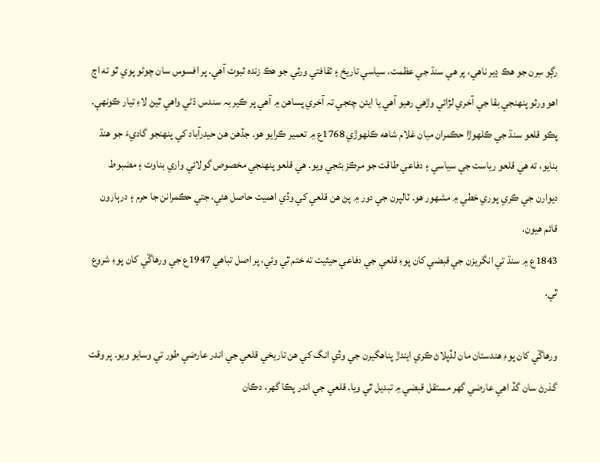رڳو سِرن جو هڪ ڍير ناهي، پر هي سنڌ جي عظمت، سياسي تاريخ ۽ ثقافتي ورثي جو هڪ زنده ثبوت آهي. پر افسوس سان چوڻو پوي ٿو ته اڄ اهو ورثو پنهنجي بقا جي آخري لڙائي وڙهي رهيو آهي يا ايئن چئجي تہ آخري پساھن ۾ آھي پر ڪير بہ سندس ڌڻي واھي ٿيڻ لاءِ تيار ڪونھي.
پڪو قلعو سنڌ جي ڪلهوڙا حڪمران ميان غلام شاهه ڪلهوڙي 1768ع ۾ تعمير ڪرايو هو. جڏهن هن حيدرآباد کي پنهنجو گاديءَ جو هنڌ بنايو، ته هي قلعو رياست جي سياسي ۽ دفاعي طاقت جو مرڪز بڻجي ويو. هي قلعو پنهنجي مخصوص گولائي واري بناوت ۽ مضبوط ديوارن جي ڪري پوري خطي ۾ مشهور هو. ٽالپرن جي دور ۾ پڻ هن قلعي کي وڏي اهميت حاصل هئي، جتي حڪمرانن جا حرم ۽ درٻارون قائم هيون.
1843ع ۾ سنڌ تي انگريزن جي قبضي کان پوءِ قلعي جي دفاعي حيثيت ته ختم ٿي وئي، پر اصل تباهي 1947ع جي ورهاڱي کان پوءِ شروع ٿي.

ورهاڱي کان پوءِ هندستان مان لڏپلاڻ ڪري ايندڙ پناهگيرن جي وڏي انگ کي هن تاريخي قلعي جي اندر عارضي طور تي وسايو ويو. پر وقت گذرڻ سان گڏ اهي عارضي گهر مستقل قبضي ۾ تبديل ٿي ويا. قلعي جي اندر پڪا گهر، دڪان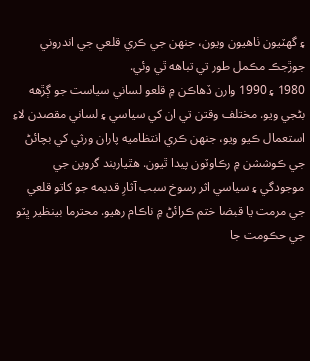۽ گهٽيون ٺاهيون ويون، جنهن جي ڪري قلعي جي اندروني جوڙجڪ مڪمل طور تي تباهه ٿي وئي.
1980 ۽ 1990 وارن ڏهاڪن ۾ قلعو لساني سياست جو ڳڙهه بڻجي ويو. مختلف وقتن تي ان کي سياسي ۽ لساني مقصدن لاءِ استعمال ڪيو ويو، جنهن ڪري انتظاميه پاران ورثي کي بچائڻ جي ڪوششن ۾ رڪاوٽون پيدا ٿيون. هٿياربند گروپن جي موجودگي ۽ سياسي اثر رسوخ سبب آثارِ قديمه جو کاتو قلعي جي مرمت يا قبضا ختم ڪرائڻ ۾ ناڪام رهيو. محترما بينظير ڀٽو جي حڪومت جا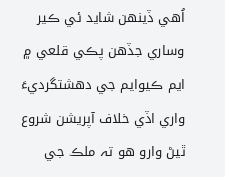اُھي ڏينھن شايد ئي ڪير وساري جڏھن پڪي قلعي ۾ ايم ڪيوايم جي دھشتگرديءَ واري اڏي خلاف آپريشن شروع ٿيڻ وارو ھو تہ ملڪ جي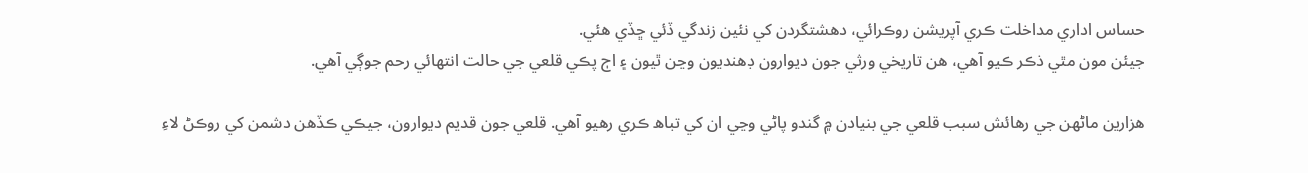حساس اداري مداخلت ڪري آپريشن روڪرائي، دھشتگردن کي نئين زندگي ڏئي ڇڏي ھئي.
جيئن مون مٿي ذڪر ڪيو آھي، ھن تاريخي ورثي جون ديوارون ڊهنديون وڃن ٿيون ۽ اڄ پڪي قلعي جي حالت انتهائي رحم جوڳي آهي.

هزارين ماڻهن جي رهائش سبب قلعي جي بنيادن ۾ گندو پاڻي وڃي ان کي تباھ ڪري رهيو آهي. قلعي جون قديم ديوارون، جيڪي ڪڏهن دشمن کي روڪڻ لاءِ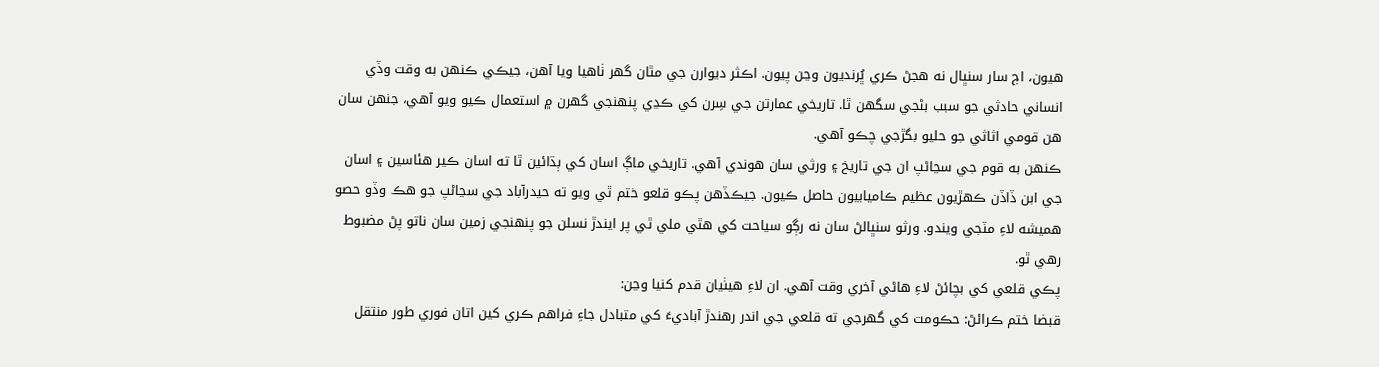هيون، اڄ سار سنڀال نه هجڻ ڪري ڀُرنديون وڃن پيون. اڪثر ديوارن جي مٿان گهر ٺاهيا ويا آهن، جيڪي ڪنهن به وقت وڏي انساني حادثي جو سبب بڻجي سگهن ٿا. تاريخي عمارتن جي سِرن کي ڪڍي پنهنجي گهرن ۾ استعمال ڪيو ويو آهي، جنهن سان هن قومي اثاثي جو حليو بگڙجي چڪو آهي.
ڪنهن به قوم جي سڃاڻپ ان جي تاريخ ۽ ورثي سان هوندي آهي. تاريخي ماڳ اسان کي ٻڌائين ٿا ته اسان ڪير هئاسين ۽ اسان جي ابن ڏاڏن ڪهڙيون عظيم ڪاميابيون حاصل ڪيون. جيڪڏهن پڪو قلعو ختم ٿي ويو ته حيدرآباد جي سڃاڻپ جو هڪ وڏو حصو هميشه لاءِ مٽجي ويندو. ورثو سنڀالڻ سان نه رڳو سياحت کي هٿي ملي ٿي پر ايندڙ نسلن جو پنهنجي زمين سان ناتو پڻ مضبوط رهي ٿو.
پڪي قلعي کي بچائڻ لاءِ هاڻي آخري وقت آهي. ان لاءِ هيٺيان قدم کنيا وڃن:
قبضا ختم ڪرائڻ: حڪومت کي گهرجي ته قلعي جي اندر رهندڙ آباديءَ کي متبادل جاءِ فراهم ڪري کين اتان فوري طور منتقل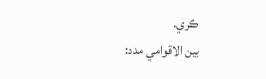ڪري.
بين الاقوامي مدد: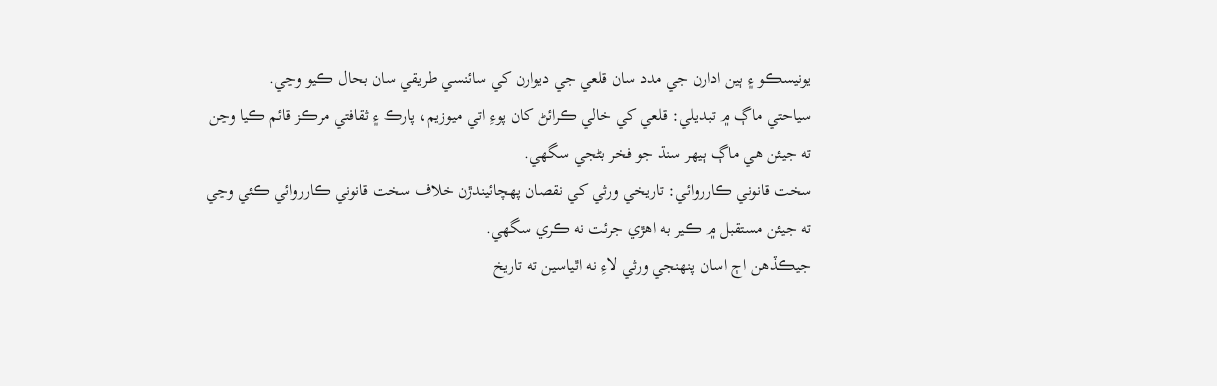يونيسڪو ۽ ٻين ادارن جي مدد سان قلعي جي ديوارن کي سائنسي طريقي سان بحال ڪيو وڃي.
سياحتي ماڳ ۾ تبديلي: قلعي کي خالي ڪرائڻ کان پوءِ اتي ميوزيم، پارڪ ۽ ثقافتي مرڪز قائم ڪيا وڃن ته جيئن هي ماڳ ٻيهر سنڌ جو فخر بڻجي سگهي.
سخت قانوني ڪارروائي: تاريخي ورثي کي نقصان پهچائيندڙن خلاف سخت قانوني ڪارروائي ڪئي وڃي ته جيئن مستقبل ۾ ڪير به اهڙي جرئت نه ڪري سگهي.
جيڪڏهن اڄ اسان پنهنجي ورثي لاءِ نه اٿياسين ته تاريخ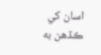اسان کي ڪڏهن به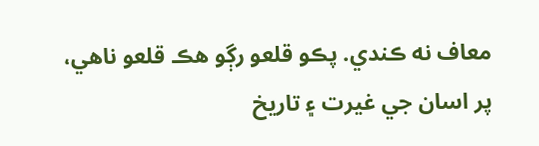معاف نه ڪندي. پڪو قلعو رڳو هڪ قلعو ناهي، پر اسان جي غيرت ۽ تاريخ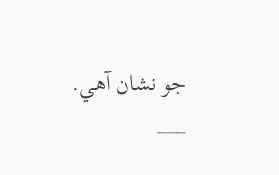جو نشان آهي.
___